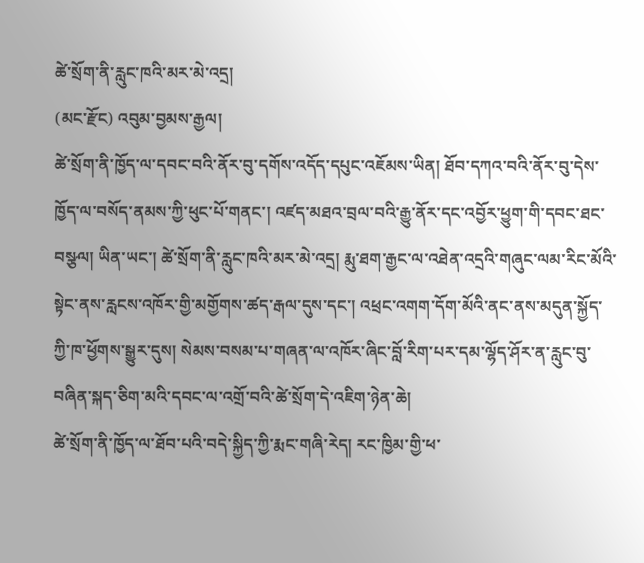ཚེ་སྲོག་ནི་རླུང་ཁའི་མར་མེ་འདྲ།
(མང་རྫོང) འབུམ་བྱམས་རྒྱལ།
ཚེ་སྲོག་ནི་ཁྱོད་ལ་དབང་བའི་ནོར་བུ་དགོས་འདོད་དཔུང་འཇོམས་ཡིན། ཐོབ་དཀའ་བའི་ནོར་བུ་དེས་ཁྱོད་ལ་བསོད་ནམས་ཀྱི་ཕུང་པོ་གནང་། འཛད་མཐའ་བྲལ་བའི་རྒྱུ་ནོར་དང་འབྱོར་ཕྱུག་གི་དབང་ཐང་བསྩལ། ཡིན་ཡང་། ཚེ་སྲོག་ནི་རླུང་ཁའི་མར་མེ་འདྲ། རྨུ་ཐག་རྒྱང་ལ་འཐེན་འདྲའི་གཞུང་ལམ་རིང་མོའི་སྟེང་ནས་རླངས་འཁོར་གྱི་མགྱོགས་ཚད་རྒལ་དུས་དང་། འཕྲང་འགག་དོག་མོའི་ནང་ནས་མདུན་སྐྱོད་ཀྱི་ཁ་ཕྱོགས་སྒྱུར་དུས། སེམས་བསམ་པ་གཞན་ལ་འཁོར་ཞིང་བློ་རིག་པར་དམ་ལྷོད་ཤོར་ན་རླུང་བུ་བཞིན་སྐད་ཅིག་མའི་དབང་ལ་འགྲོ་བའི་ཚེ་སྲོག་དེ་འཇིག་ཉེན་ཆེ།
ཚེ་སྲོག་ནི་ཁྱོད་ལ་ཐོབ་པའི་བདེ་སྐྱིད་ཀྱི་རྨང་གཞི་རེད། རང་ཁྱིམ་གྱི་ཕ་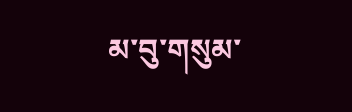མ་བུ་གསུམ་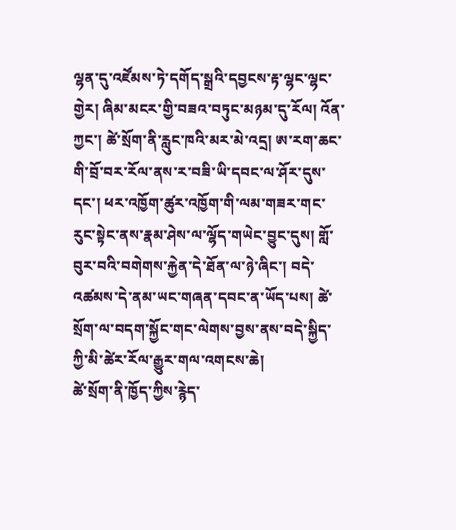ལྷན་དུ་འཛོམས་ཏེ་དགོད་སྒྲའི་དབྱངས་རྟ་ལྷང་ལྷང་གྱེར། ཞིམ་མངར་གྱི་བཟའ་བཏུང་མཉམ་དུ་རོལ། འོན་ཀྱང་། ཚེ་སྲོག་ནི་རླུང་ཁའི་མར་མེ་འདྲ། ཨ་རག་ཆང་གི་བྲོ་བར་རོལ་ནས་ར་བཟི་ཡི་དབང་ལ་ཤོར་དུས་དང་། ཕར་འཁྱོག་ཚུར་འཁྱོག་གི་ལམ་གཟར་གང་རུང་སྟེང་ནས་རྣམ་ཤེས་ལ་ལྷོད་གཡེང་བྱུང་དུས། གློ་བུར་བའི་བགེགས་རྐྱེན་དེ་ཐོན་ལ་ཉེ་ཞིང་། བདེ་འཚམས་དེ་ནམ་ཡང་གཞན་དབང་ན་ཡོད་པས། ཚེ་སྲོག་ལ་བདག་སྐྱོང་གང་ལེགས་བྱས་ནས་བདེ་སྐྱིད་ཀྱི་མི་ཚེར་རོལ་རྒྱུར་གལ་འགངས་ཆེ།
ཚེ་སྲོག་ནི་ཁྱོད་ཀྱིས་རྙེད་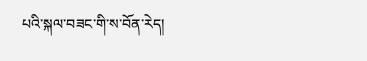པའི་སྐལ་བཟང་གི་ས་བོན་རེད།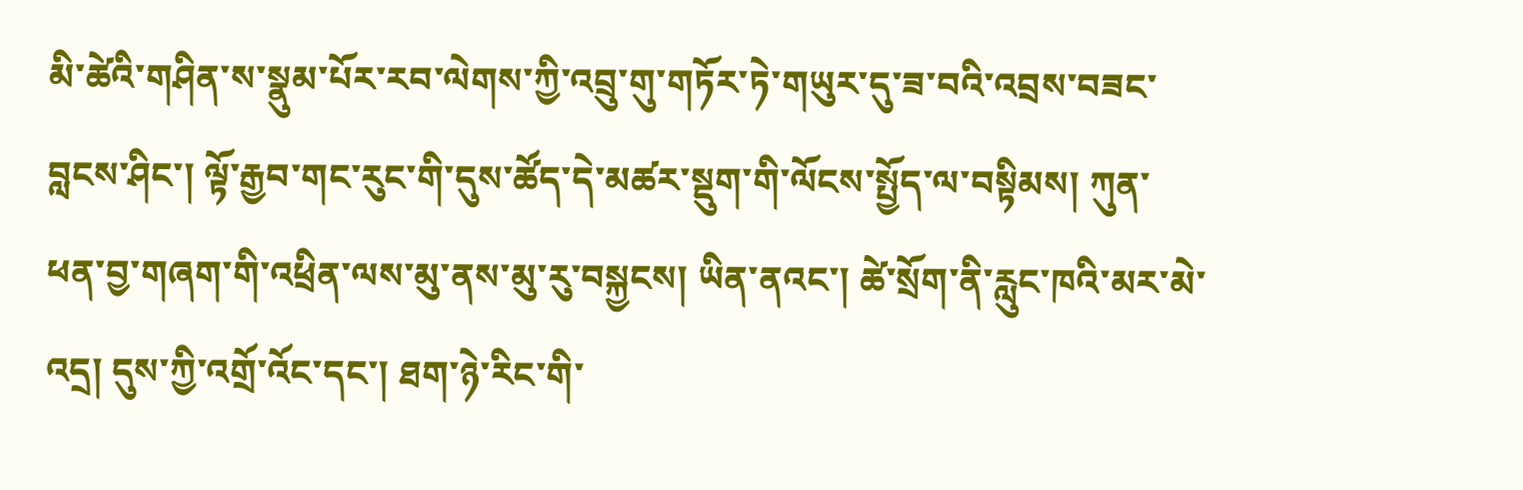མི་ཚེའི་གཤིན་ས་སྣུམ་པོར་རབ་ལེགས་ཀྱི་འབྲུ་གུ་གཏོར་ཏེ་གཡུར་དུ་ཟ་བའི་འབྲས་བཟང་བླངས་ཤིང་། ལྟོ་རྒྱབ་གང་རུང་གི་དུས་ཚོད་དེ་མཚར་སྡུག་གི་ལོངས་སྤྱོད་ལ་བསྟིམས། ཀུན་ཕན་བྱ་གཞག་གི་འཕྲིན་ལས་མུ་ནས་མུ་རུ་བསྐྱངས། ཡིན་ནའང་། ཚེ་སྲོག་ནི་རླུང་ཁའི་མར་མེ་འདྲ། དུས་ཀྱི་འགྲོ་འོང་དང་། ཐག་ཉེ་རིང་གི་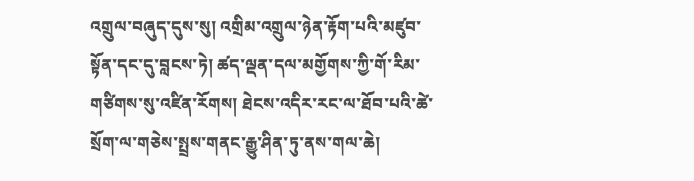འགྲུལ་བཞུད་དུས་སུ། འགྲིམ་འགྲུལ་ཉེན་རྟོག་པའི་མཛུབ་སྟོན་དང་དུ་བླངས་ཏེ། ཚད་ལྡན་དལ་མགྱོགས་ཀྱི་གོ་རིམ་གཙིགས་སུ་འཛིན་རོགས། ཐེངས་འདིར་རང་ལ་ཐོབ་པའི་ཚེ་སྲོག་ལ་གཅེས་སྤྲས་གནང་རྒྱུ་ཤིན་ཏུ་ནས་གལ་ཆེ།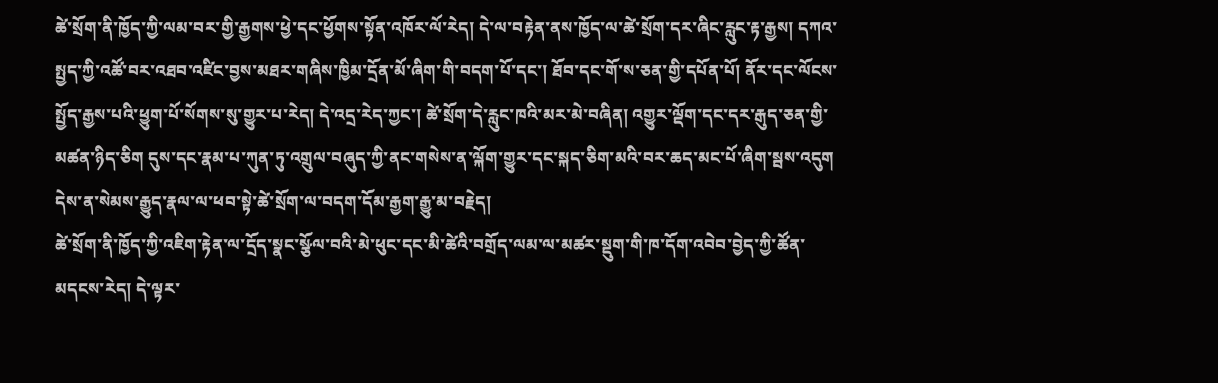ཚེ་སྲོག་ནི་ཁྱོད་ཀྱི་ལམ་བར་གྱི་རྒྱགས་ཕྱེ་དང་ཕྱོགས་སྟོན་འཁོར་ལོ་རེད། དེ་ལ་བརྟེན་ནས་ཁྱོད་ལ་ཚེ་སྲོག་དར་ཞིང་རླུང་རྟ་རྒྱས། དཀའ་སྤྱད་ཀྱི་འཚོ་བར་འཐབ་འཛིང་བྱས་མཐར་གཞིས་ཁྱིམ་དྲོན་མོ་ཞིག་གི་བདག་པོ་དང་། ཐོབ་དང་གོ་ས་ཅན་གྱི་དཔོན་པོ། ནོར་དང་ལོངས་སྤྱོད་རྒྱས་པའི་ཕྱུག་པོ་སོགས་སུ་གྱུར་པ་རེད། དེ་འདྲ་རེད་ཀྱང་། ཚེ་སྲོག་དེ་རླུང་ཁའི་མར་མེ་བཞིན། འགྱུར་ལྡོག་དང་དར་རྒུད་ཅན་གྱི་མཚན་ཉིད་ཅིག དུས་དང་རྣམ་པ་ཀུན་ཏུ་འགྲུལ་བཞུད་ཀྱི་ནང་གསེས་ན་ལྐོག་གྱུར་དང་སྐད་ཅིག་མའི་བར་ཆད་མང་པོ་ཞིག་སྦས་འདུག དེས་ན་སེམས་རྒྱུད་རྣལ་ལ་ཕབ་སྟེ་ཚེ་སྲོག་ལ་བདག་དོམ་རྒྱག་རྒྱུ་མ་བརྗེད།
ཚེ་སྲོག་ནི་ཁྱོད་ཀྱི་འཇིག་རྟེན་ལ་དྲོད་སྣང་སྩོལ་བའི་མེ་ཕུང་དང་མི་ཚེའི་བགྲོད་ལམ་ལ་མཚར་སྡུག་གི་ཁ་དོག་འབེབ་བྱེད་ཀྱི་ཚོན་མདངས་རེད། དེ་ལྟར་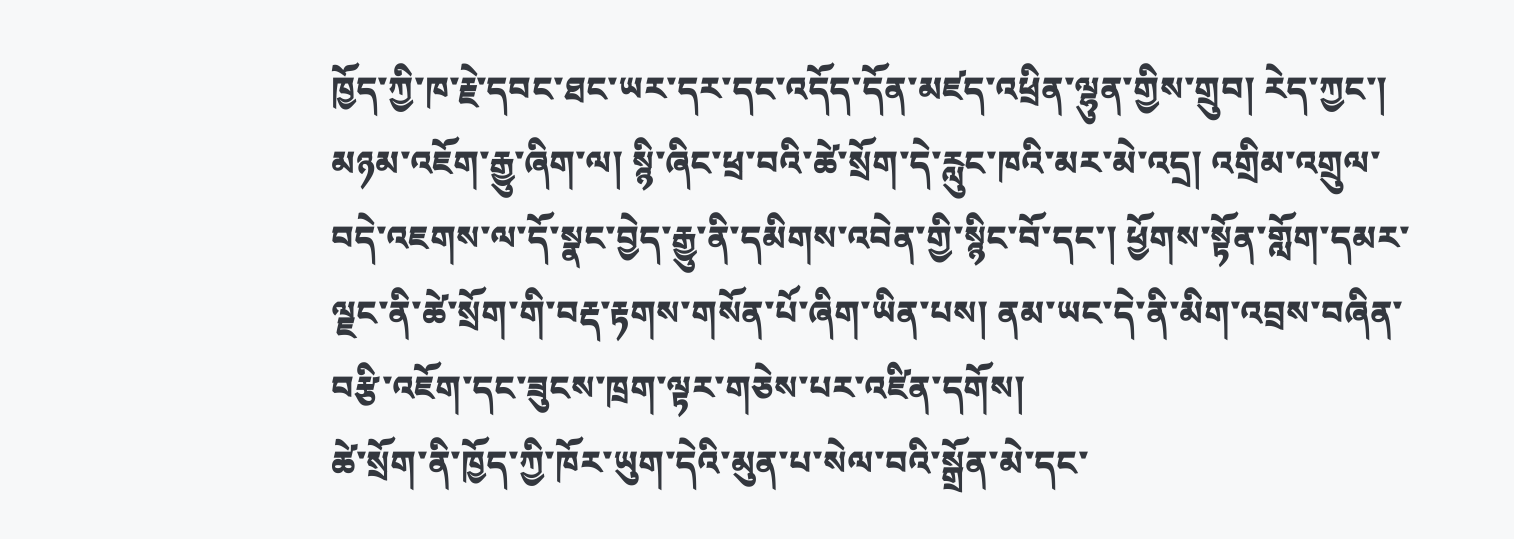ཁྱོད་ཀྱི་ཁ་རྗེ་དབང་ཐང་ཡར་དར་དང་འདོད་དོན་མཛད་འཕྲིན་ལྷུན་གྱིས་གྲུབ། རེད་ཀྱང་། མཉམ་འཇོག་རྒྱུ་ཞིག་ལ། སྙི་ཞིང་ཕྲ་བའི་ཚེ་སྲོག་དེ་རླུང་ཁའི་མར་མེ་འདྲ། འགྲིམ་འགྲུལ་བདེ་འཇགས་ལ་དོ་སྣང་བྱེད་རྒྱུ་ནི་དམིགས་འབེན་གྱི་སྙིང་བོ་དང་། ཕྱོགས་སྟོན་གློག་དམར་ལྗང་ནི་ཚེ་སྲོག་གི་བརྡ་རྟགས་གསོན་པོ་ཞིག་ཡིན་པས། ནམ་ཡང་དེ་ནི་མིག་འབྲས་བཞིན་བརྩི་འཇོག་དང་ཟུངས་ཁྲག་ལྟར་གཅེས་པར་འཛིན་དགོས།
ཚེ་སྲོག་ནི་ཁྱོད་ཀྱི་ཁོར་ཡུག་དེའི་མུན་པ་སེལ་བའི་སྒྲོན་མེ་དང་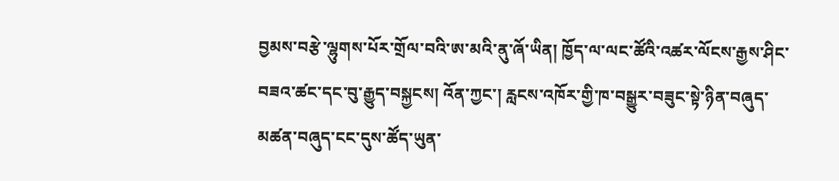བྱམས་བརྩེ་ལྷུགས་པོར་གྲོལ་བའི་ཨ་མའི་ནུ་ཞོ་ཡིན། ཁྱོད་ལ་ལང་ཚོའི་འཚར་ལོངས་རྒྱས་ཤིང་བཟའ་ཚང་དང་བུ་རྒྱུད་བསྐྱངས། འོན་ཀྱང་། རླངས་འཁོར་གྱི་ཁ་བསྒྱུར་བཟུང་སྟེ་ཉིན་བཞུད་མཚན་བཞུད་ངང་དུས་ཚོད་ཡུན་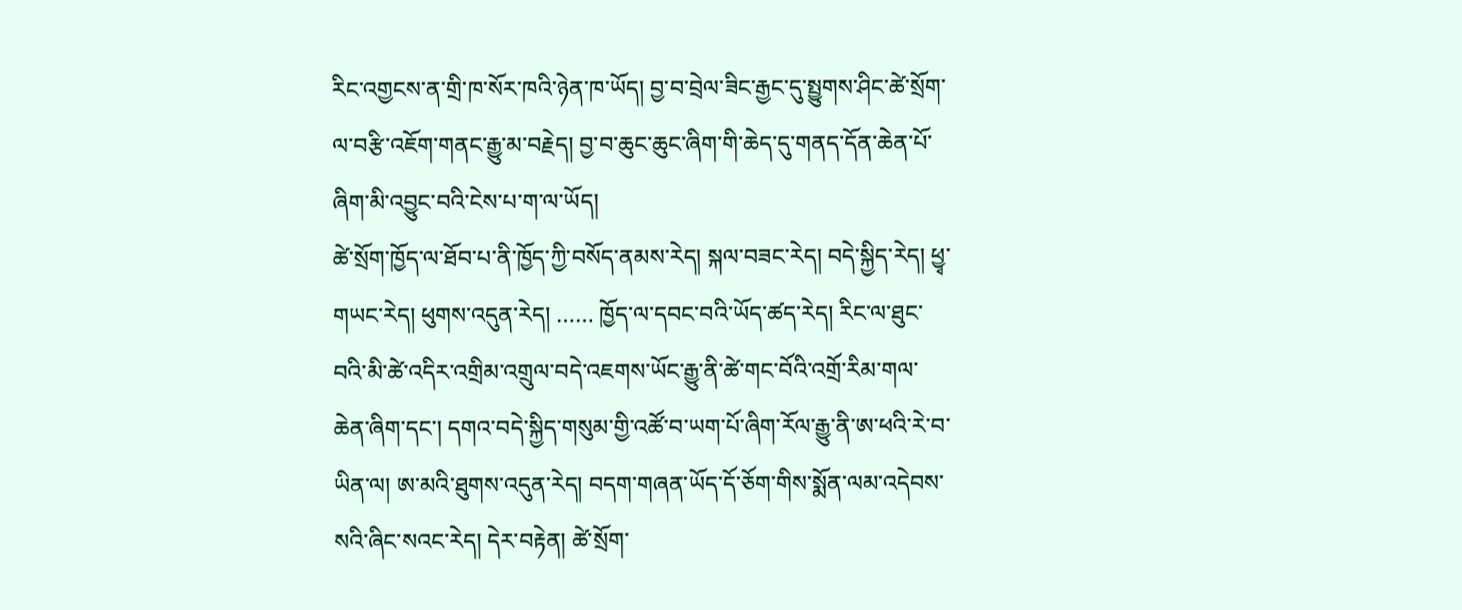རིང་འགྱངས་ན་གྲི་ཁ་སོར་ཁའི་ཉེན་ཁ་ཡོད། བྱ་བ་བྲེལ་ཟིང་རྒྱང་དུ་སྤྱུགས་ཤིང་ཚེ་སྲོག་ལ་བརྩི་འཇོག་གནང་རྒྱུ་མ་བརྗེད། བྱ་བ་ཆུང་ཆུང་ཞིག་གི་ཆེད་དུ་གནད་དོན་ཆེན་པོ་ཞིག་མི་འབྱུང་བའི་ངེས་པ་ག་ལ་ཡོད།
ཚེ་སྲོག་ཁྱོད་ལ་ཐོབ་པ་ནི་ཁྱོད་ཀྱི་བསོད་ནམས་རེད། སྐལ་བཟང་རེད། བདེ་སྐྱིད་རེད། ཕྱྭ་གཡང་རེད། ཕུགས་འདུན་རེད། …… ཁྱོད་ལ་དབང་བའི་ཡོད་ཚད་རེད། རིང་ལ་ཐུང་བའི་མི་ཚེ་འདིར་འགྲིམ་འགྲུལ་བདེ་འཇགས་ཡོང་རྒྱུ་ནི་ཚེ་གང་བོའི་འགྲོ་རིམ་གལ་ཆེན་ཞིག་དང་། དགའ་བདེ་སྐྱིད་གསུམ་གྱི་འཚོ་བ་ཡག་པོ་ཞིག་རོལ་རྒྱུ་ནི་ཨ་ཕའི་རེ་བ་ཡིན་ལ། ཨ་མའི་ཐུགས་འདུན་རེད། བདག་གཞན་ཡོད་དོ་ཅོག་གིས་སྨོན་ལམ་འདེབས་སའི་ཞིང་སའང་རེད། དེར་བརྟེན། ཚེ་སྲོག་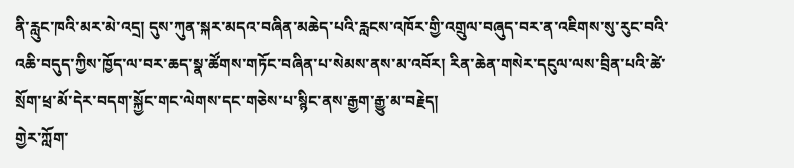ནི་རླུང་ཁའི་མར་མེ་འདྲ། དུས་ཀུན་སྐར་མདའ་བཞིན་མཆེད་པའི་རླངས་འཁོར་གྱི་འགྲུལ་བཞུད་བར་ན་འཇིགས་སུ་རུང་བའི་འཆི་བདུད་ཀྱིས་ཁྱོད་ལ་བར་ཆད་སྣ་ཚོགས་གཏོང་བཞིན་པ་སེམས་ནས་མ་འབོར། རིན་ཆེན་གསེར་དངུལ་ལས་བྲིན་པའི་ཚེ་སྲོག་ཕྲ་མོ་དེར་བདག་སྐྱོང་གང་ལེགས་དང་གཅེས་པ་སྙིང་ནས་རྒྱག་རྒྱུ་མ་བརྗེད།
གྱེར་ཀློག་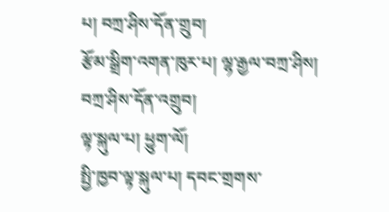པ། བཀྲ་ཤིས་དོན་གྲུབ།
རྩོམ་སྒྲིག་འགན་ཁུར་པ། ལྷ་རྒྱལ་བཀྲ་ཤིས། བཀྲ་ཤིས་དོན་འགྲུབ།
ལྟ་སྐུལ་པ། ཕྱུག་ལོ།
སྤྱི་ཁྱབ་ལྟ་སྐུལ་པ། དབང་གྲགས་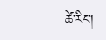ཚེ་རིང་།